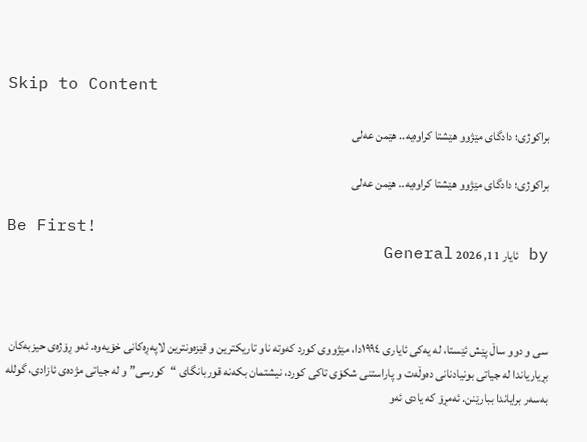Skip to Content

براکوژی؛ دادگای مێژوو هێشتا کراوەیە.. هێمن عەلی

براکوژی؛ دادگای مێژوو هێشتا کراوەیە.. هێمن عەلی

Be First!
by ئایار 11, 2026 General



سی و دوو ساڵ پێش ئێستا، لە یەکی ئایاری ١٩٩٤دا، مێژووی کورد کەوتە ناو تاریکترین و قێزەونترین لاپەڕەکانی خۆیەوە. ئەو ڕۆژەی حیزبەکان بڕیاریاندا لە جیاتی بونیادنانی دەوڵەت و پاراستنی شکۆی تاکی کورد، نیشتمان بکەنە قوربانگای “کورسی” و لە جیاتی مژدەی ئازادی، گوللە بەسەر برایاندا ببارێنن. ئەمڕۆ کە یادی ئەو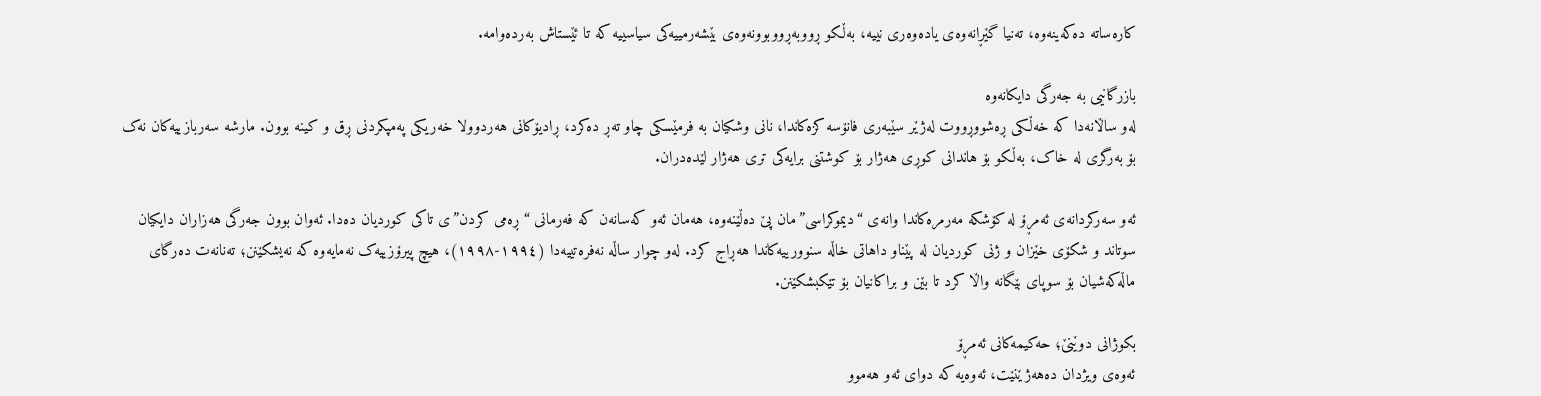کارەساتە دەکەینەوە، تەنیا گێڕانەوەی یادەوەری نییە، بەڵکو ڕووبەڕووبوونەوەی بێشەرمییەکی سیاسییە کە تا ئێستاش بەردەوامە.

بازرگانیی بە جەرگی دایکانەوە
لەو ساڵانەدا کە خەڵکی ڕەشووڕووت لەژێر سێبەری فانۆسە کزەکاندا، نانی وشکیان بە فرمێسکی چاو تەڕ دەکرد، ڕادیۆکانی هەردوولا خەریکی پەمپکردنی ڕق و کینە بوون. مارشە سەربازییەکان نەک بۆ بەرگری لە خاک، بەڵکو بۆ هاندانی کوڕی هەژار بۆ کوشتنی برایەکی تری هەژار لێدەدران.

ئەو سەرکردانەی ئەمڕۆ لە کۆشکە مەرمرەکاندا وانەی “دیموکراسی”مان پێ دەڵێنەوە، هەمان ئەو کەسانەن کە فەرمانی “ڕەمی کردن”ی تاکی کوردیان دەدا. ئەوان بوون جەرگی هەزاران دایکیان سوتاند و شکۆی خێزان و ژنی کوردیان لە پێناو داهاتی خاڵە سنوورییەکاندا هەڕاج کرد. لەو چوار ساڵە نەفرەتییەدا (١٩٩٤-١٩٩٨)، هیچ پیرۆزییەک نەمایەوە کە نەیشکێنن؛ تەنانەت دەرگای ماڵەکەشیان بۆ سوپای بێگانە واڵا کرد تا بێن و براکانیان بۆ تێکبشکێنن.

بکوژانی دوێنێ؛ حەکیمەکانی ئەمڕۆ
ئەوەی ویژدان دەهەژێنێت، ئەوەیە کە دوای ئەو هەموو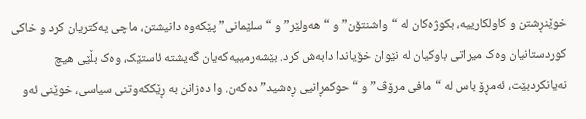خوێنڕشتن و کاولکارییە، بکوژەکان لە “واشنتۆن” و “هەولێر” و “سلێمانی” پێکەوە دانیشتن، ماچی یەکتریان کرد و خاکی کوردستانیان وەک میراتی باوکیان لە نێوان خۆیاندا دابەش کرد. بێشەرمییەکەیان گەیشتە ئاستێک، وەک بڵێی هیچ نەیانکردبێت، ئەمڕۆ باس لە “مافی مرۆڤ” و “حوکمڕانیی ڕەشید” دەکەن. وا دەزانن بە ڕێککەوتنی سیاسی، خوێنی ئەو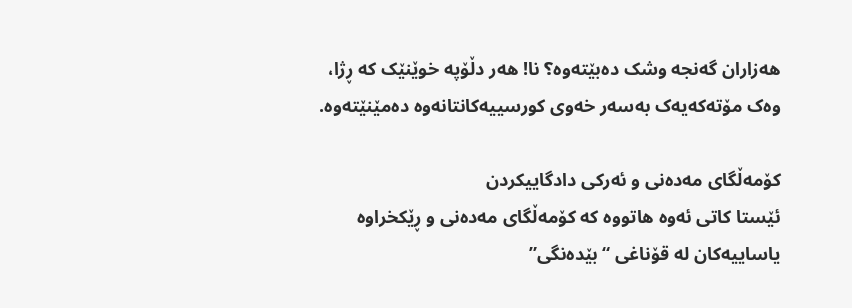هەزاران گەنجە وشک دەبێتەوە؟ نا! هەر دڵۆپە خوێنێک کە ڕژا، وەک مۆتەکەیەک بەسەر خەوی کورسییەکانتانەوە دەمێنێتەوە.

کۆمەڵگای مەدەنی و ئەرکی دادگاییکردن
ئێستا کاتی ئەوە هاتووە کە کۆمەڵگای مەدەنی و ڕێکخراوە یاساییەکان لە قۆناغی “بێدەنگی”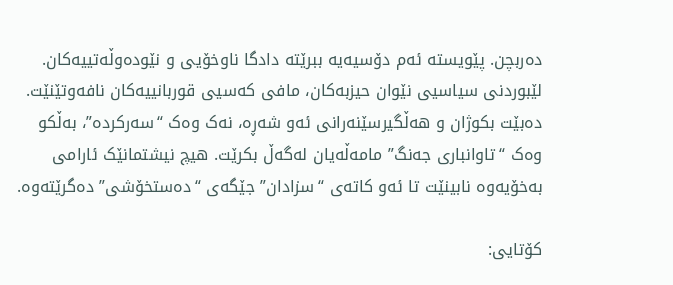دەربچن. پێویستە ئەم دۆسیەیە ببرێتە دادگا ناوخۆیی و نێودەوڵەتییەکان. لێبوردنی سیاسیی نێوان حیزبەکان، مافی کەسیی قوربانییەکان نافەوتێنێت. دەبێت بکوژان و هەڵگیرسێنەرانی ئەو شەڕە، نەک وەک “سەرکردە”، بەڵکو وەک “تاوانباری جەنگ” مامەڵەیان لەگەڵ بکرێت. هیچ نیشتمانێک ئارامی بەخۆیەوە نابینێت تا ئەو کاتەی “سزادان” جێگەی “دەستخۆشی” دەگرێتەوە.

کۆتایی: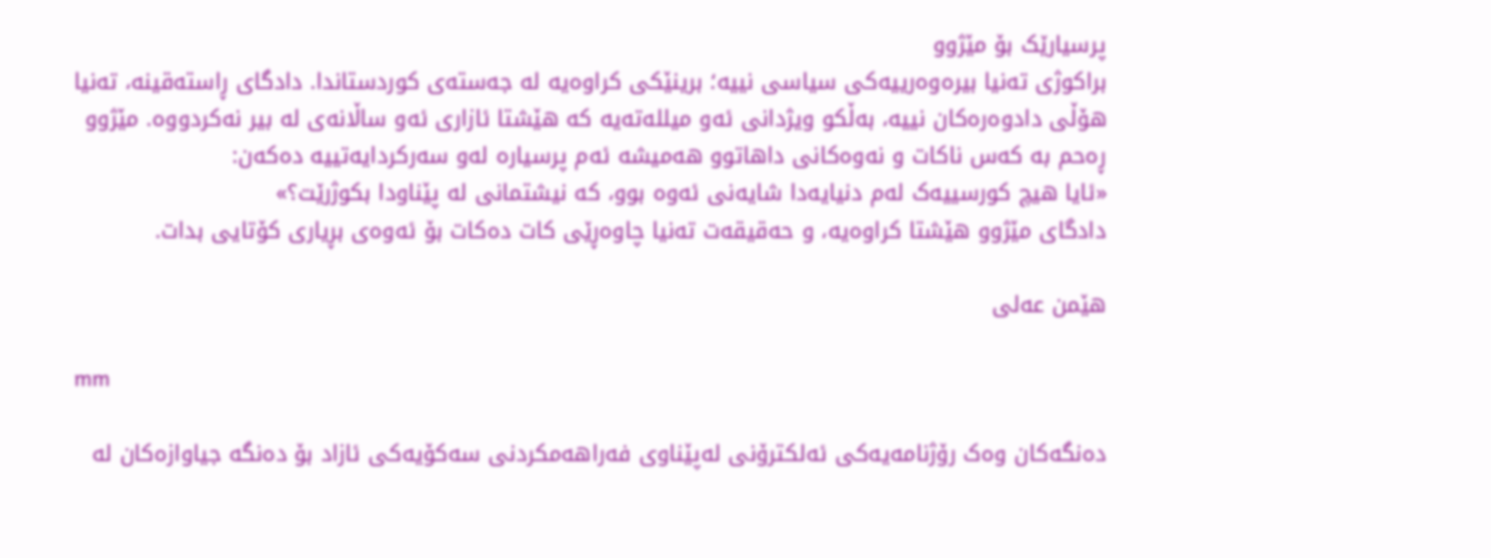پرسیارێک بۆ مێژوو
براکوژی تەنیا بیرەوەرییەکی سیاسی نییە؛ برینێکی کراوەیە لە جەستەی کوردستاندا. دادگای ڕاستەقینە، تەنیا هۆڵی دادوەرەکان نییە، بەڵکو ویژدانی ئەو میللەتەیە کە هێشتا ئازاری ئەو ساڵانەی لە بیر نەکردووە. مێژوو ڕەحم بە کەس ناکات و نەوەکانی داهاتوو هەمیشە ئەم پرسیارە لەو سەرکردایەتییە دەکەن:
«ئایا هیچ کورسییەک لەم دنیایەدا شایەنی ئەوە بوو، کە نیشتمانی لە پێناودا بکوژرێت؟»
دادگای مێژوو هێشتا کراوەیە، و حەقیقەت تەنیا چاوەڕێی کات دەکات بۆ ئەوەی بڕیاری کۆتایی بدات.

هێمن عەلی

mm

دەنگەکان وەک رۆژنامەیەکی ئەلکترۆنی لەپێناوی فەراهەمکردنی سەکۆیەکی ئازاد بۆ دەنگە جیاوازەکان لە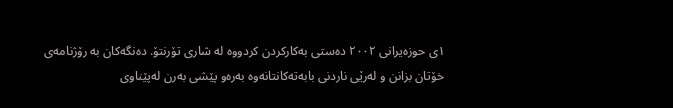١ی حوزەیرانی ٢٠٠٢ دەستی بەکارکردن کردووە لە شاری تۆرنتۆ. دەنگەکان بە رۆژنامەی خۆتان بزانن و لەرێی ناردنی بابەتەکانتانەوە بەرەو پێشی بەرن لەپێناوی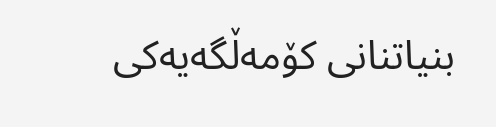بنیاتنانی کۆمەڵگەیەکی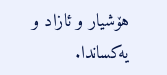هۆشیار و ئازاد و یەکساندا.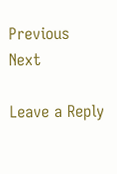Previous
Next

Leave a Reply